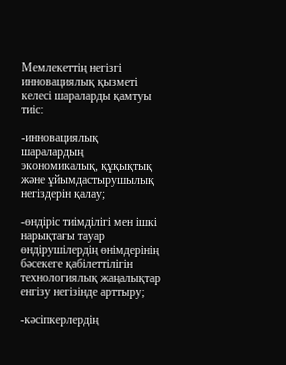Мемлекеттің негізгі инновациялық қызметі келесі шараларды қамтуы тиіс:

-инновациялық шаралардың экономикалық, құқықтық және ұйымдастырушылық негіздерін қалау;

-өндіріс тиімділігі мен ішкі нарықтағы тауар өндірушілердің өнімдерінің бәсекеге қабілеттілігін технологиялық жаңалықтар енгізу негізінде арттыру;

-кәсіпкерлердің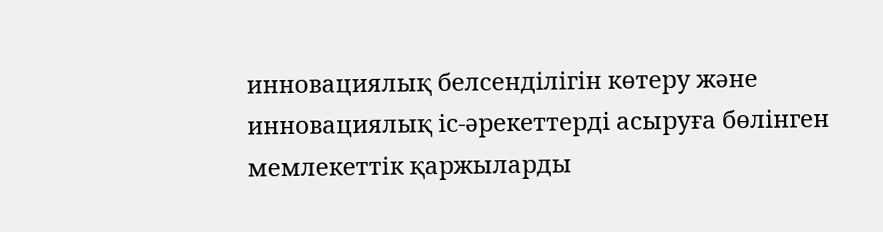инновациялық белсенділігін көтеру және инновациялық іс-әрекеттерді асыруға бөлінген мемлекеттік қаржыларды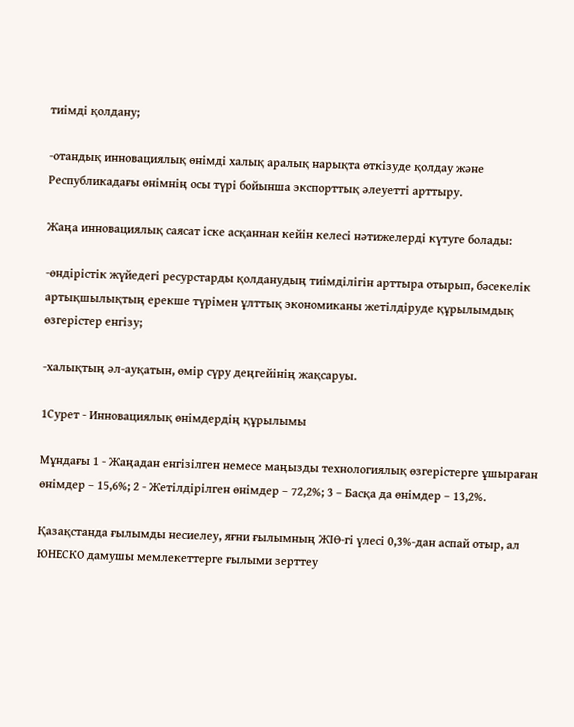тиімді қолдану;

-отандық инновациялық өнімді халық аралық нарықта өткізуде қолдау және Республикадағы өнімнің осы түрі бойынша экспорттық әлеуетті арттыру.

Жаңа инновациялық саясат іске асқаннан кейін келесі нәтижелерді күтуге болады:

-өндірістік жүйедегі ресурстарды қолданудың тиімділігін арттыра отырып, бәсекелік артықшылықтың ерекше түрімен ұлттық экономиканы жетілдіруде құрылымдық өзгерістер енгізу;

-халықтың әл-ауқатын, өмір сүру деңгейінің жақсаруы.

1Сурет - Инновациялық өнімдердің құрылымы

Мұндағы 1 - Жаңадан енгізілген немесе маңызды технологиялық өзгерістерге ұшыраған өнімдер – 15,6%; 2 - Жетілдірілген өнімдер – 72,2%; 3 – Басқа да өнімдер – 13,2%.

Қазақстанда ғылымды несиелеу, яғни ғылымның ЖІӨ-гі үлесі 0,3%-дан аспай отыр, ал ЮНЕСКО дамушы мемлекеттерге ғылыми зерттеу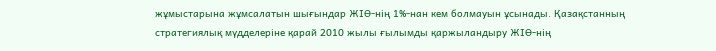жұмыстарына жұмсалатын шығындар ЖІӨ-нің 1%-нан кем болмауын ұсынады. Қазақстанның стратегиялық мүдделеріне қарай 2010 жылы ғылымды қаржыландыру ЖІӨ-нің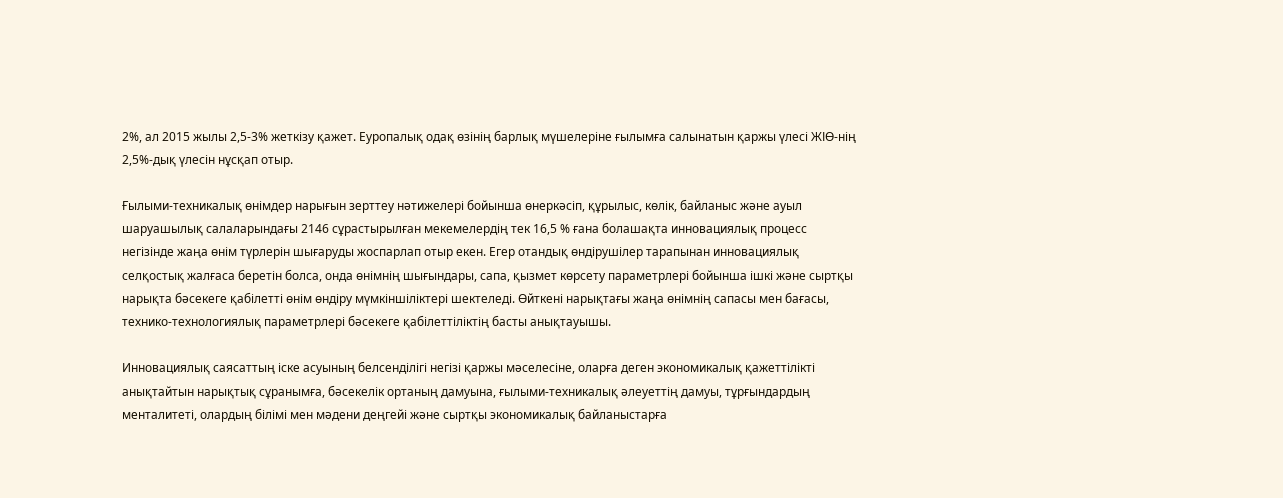2%, ал 2015 жылы 2,5-3% жеткізу қажет. Еуропалық одақ өзінің барлық мүшелеріне ғылымға салынатын қаржы үлесі ЖІӨ-нің 2,5%-дық үлесін нұсқап отыр.

Ғылыми-техникалық өнімдер нарығын зерттеу нәтижелері бойынша өнеркәсіп, құрылыс, көлік, байланыс және ауыл шаруашылық салаларындағы 2146 сұрастырылған мекемелердің тек 16,5 % ғана болашақта инновациялық процесс негізінде жаңа өнім түрлерін шығаруды жоспарлап отыр екен. Егер отандық өндірушілер тарапынан инновациялық селқостық жалғаса беретін болса, онда өнімнің шығындары, сапа, қызмет көрсету параметрлері бойынша ішкі және сыртқы нарықта бәсекеге қабілетті өнім өндіру мүмкіншіліктері шектеледі. Өйткені нарықтағы жаңа өнімнің сапасы мен бағасы, технико-технологиялық параметрлері бәсекеге қабілеттіліктің басты анықтауышы.

Инновациялық саясаттың іске асуының белсенділігі негізі қаржы мәселесіне, оларға деген экономикалық қажеттілікті анықтайтын нарықтық сұранымға, бәсекелік ортаның дамуына, ғылыми-техникалық әлеуеттің дамуы, тұрғындардың менталитеті, олардың білімі мен мәдени деңгейі және сыртқы экономикалық байланыстарға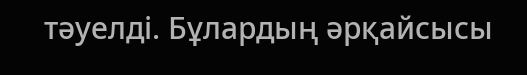тәуелді. Бұлардың әрқайсысы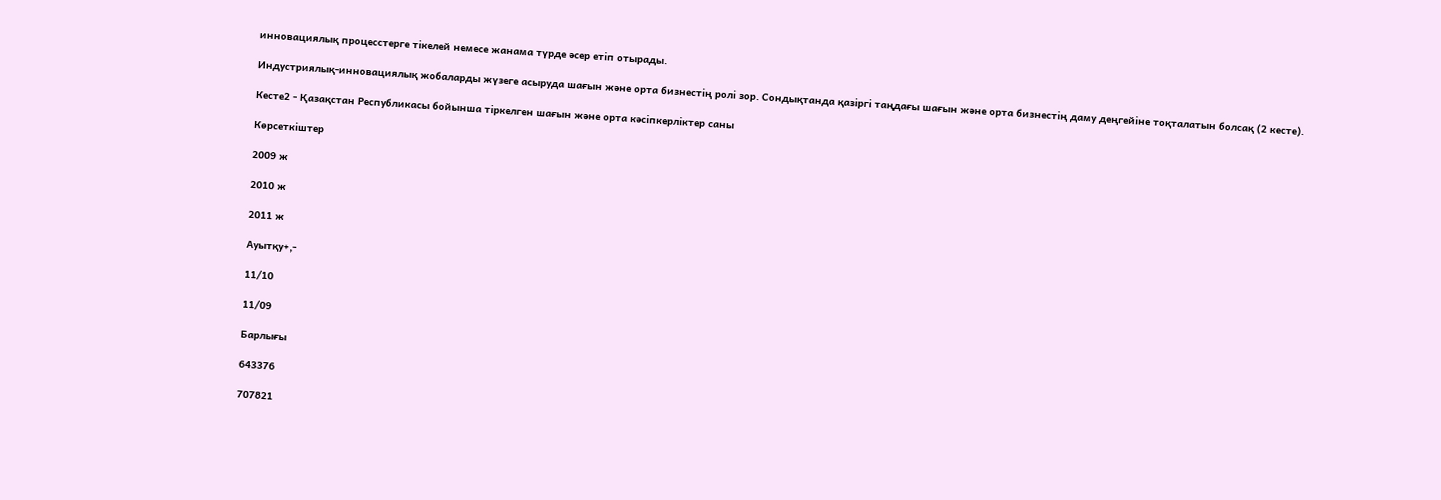инновациялық процесстерге тікелей немесе жанама түрде әсер етіп отырады.

Индустриялық-инновациялық жобаларды жүзеге асыруда шағын және орта бизнестің ролі зор. Сондықтанда қазіргі таңдағы шағын және орта бизнестің даму деңгейіне тоқталатын болсақ (2 кесте).

Кесте2 - Қазақстан Республикасы бойынша тіркелген шағын және орта кәсіпкерліктер саны

Көрсеткіштер

2009 ж

2010 ж

2011 ж

Ауытқу+,-

11/10

11/09

Барлығы

643376

707821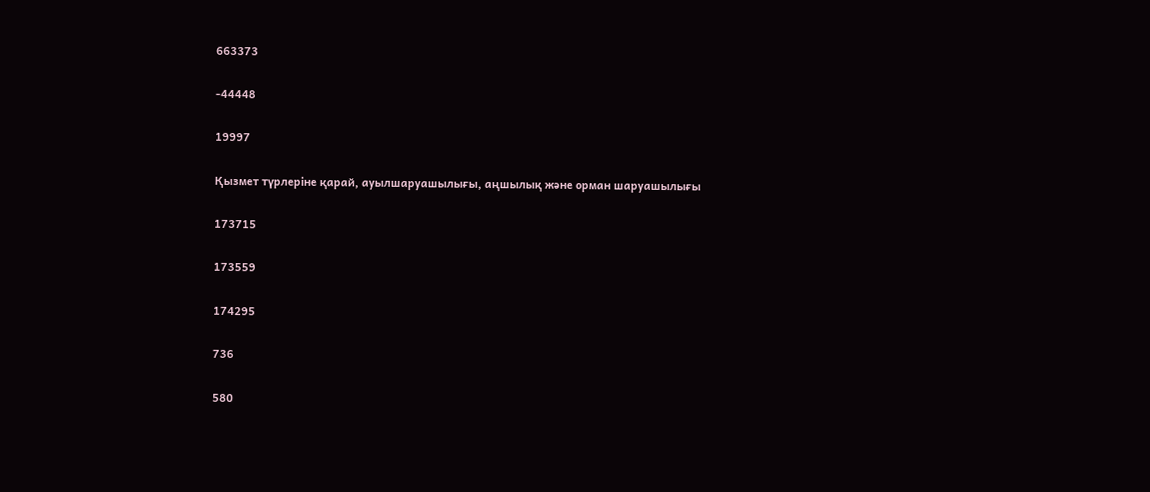663373

-44448

19997

Қызмет түрлеріне қарай, ауылшаруашылығы, аңшылық және орман шаруашылығы

173715

173559

174295

736

580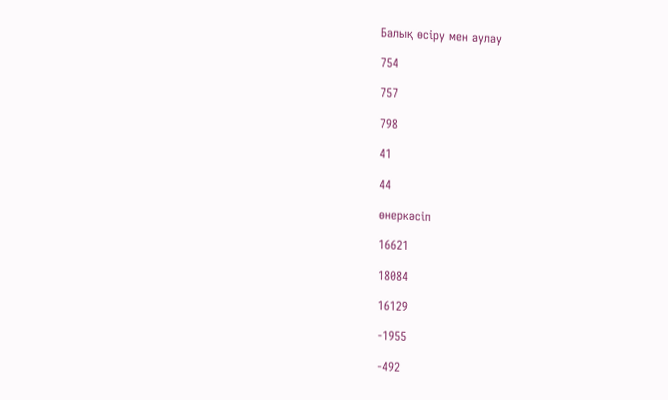Балық өсіру мен аулау

754

757

798

41

44

өнеркәсіп

16621

18084

16129

-1955

-492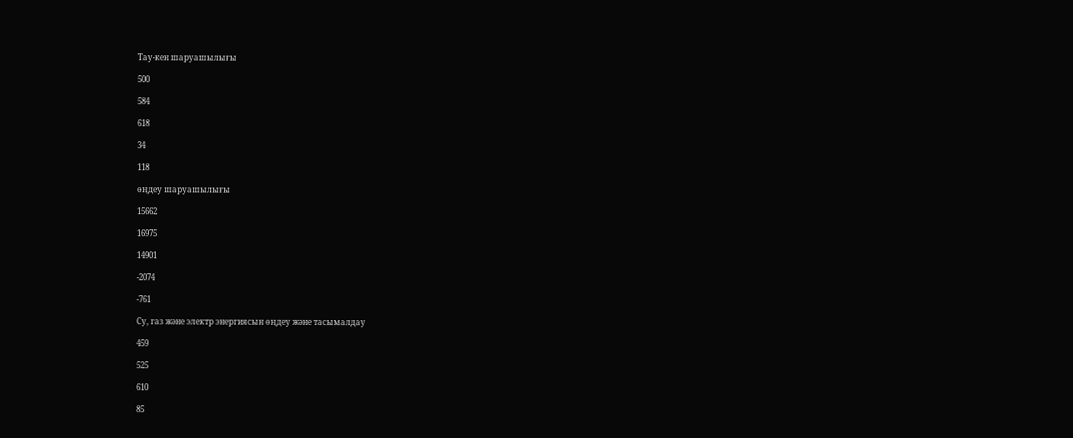Тау-кен шаруашылығы

500

584

618

34

118

өңдеу шаруашылығы

15662

16975

14901

-2074

-761

Су, газ және электр энергиясын өңдеу және тасымалдау

459

525

610

85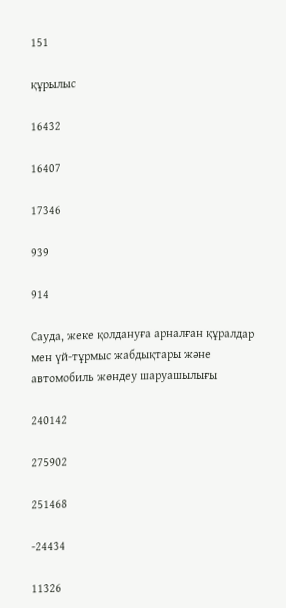151

құрылыс

16432

16407

17346

939

914

Сауда, жеке қолдануға арналған құралдар мен үй-тұрмыс жабдықтары және автомобиль жөндеу шаруашылығы

240142

275902

251468

-24434

11326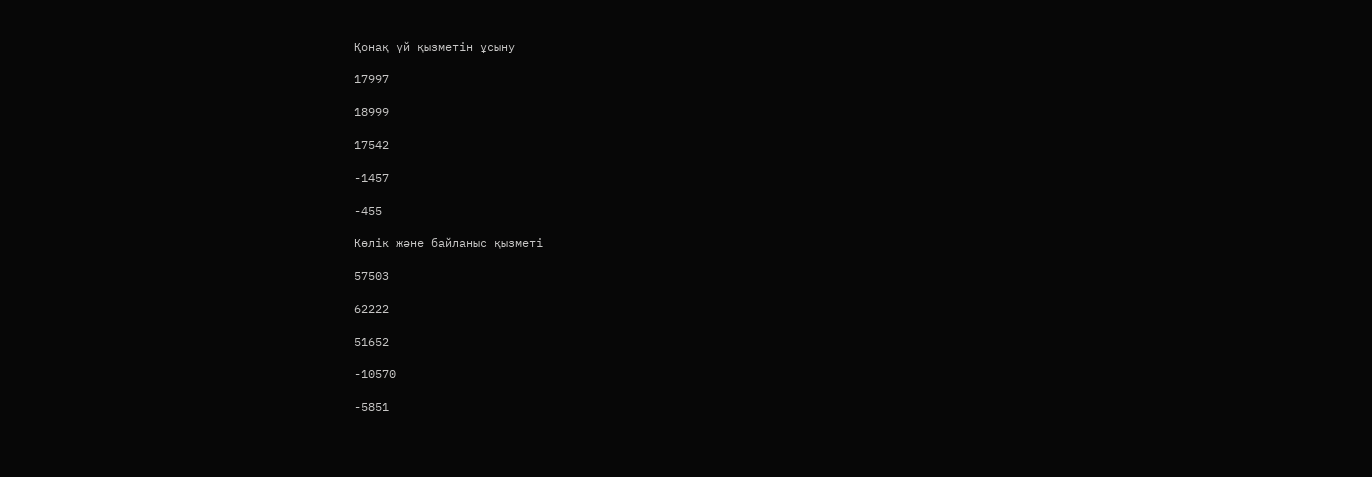Қонақ үй қызметін ұсыну

17997

18999

17542

-1457

-455

Көлік және байланыс қызметі

57503

62222

51652

-10570

-5851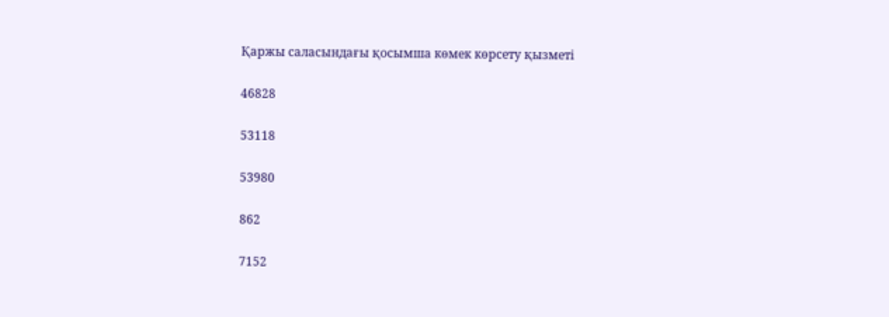Қаржы саласындағы қосымша көмек көрсету қызметі

46828

53118

53980

862

7152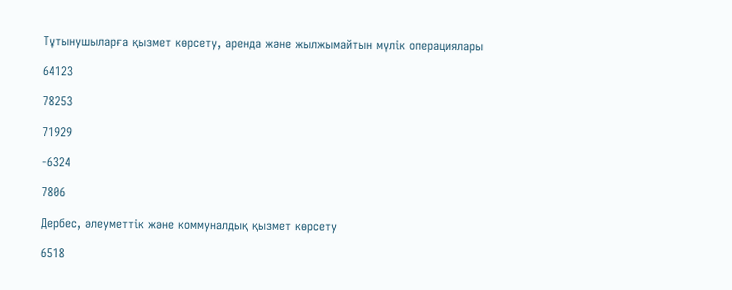Тұтынушыларға қызмет көрсету, аренда және жылжымайтын мүлік операциялары

64123

78253

71929

-6324

7806

Дербес, әлеуметтік және коммуналдық қызмет көрсету

6518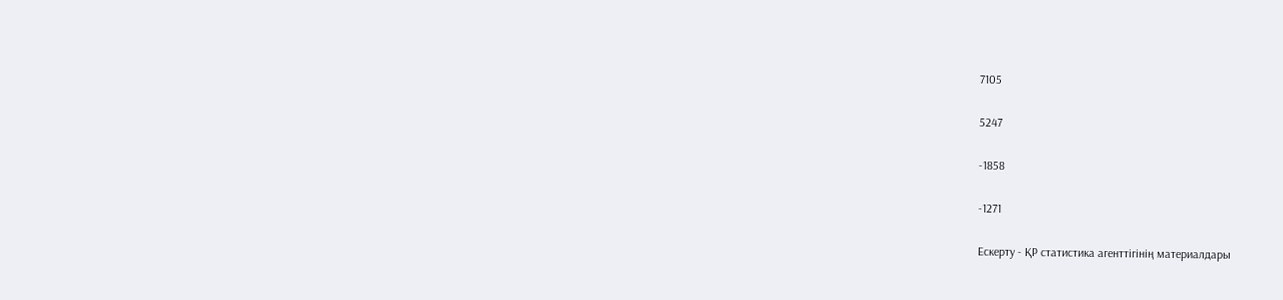7105

5247

-1858

-1271

Ескерту - ҚР статистика агенттігінің материалдары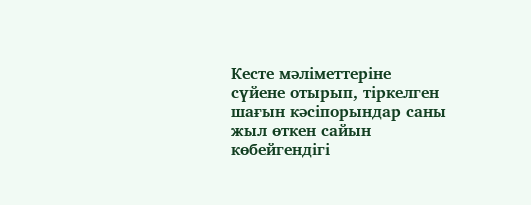Кесте мәліметтеріне сүйене отырып, тіркелген шағын кәсіпорындар саны жыл өткен сайын көбейгендігі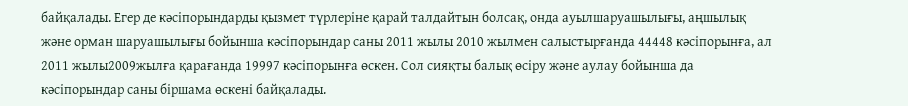байқалады. Егер де кәсіпорындарды қызмет түрлеріне қарай талдайтын болсақ, онда ауылшаруашылығы, аңшылық және орман шаруашылығы бойынша кәсіпорындар саны 2011 жылы 2010 жылмен салыстырғанда 44448 кәсіпорынға, ал 2011 жылы2009жылға қарағанда 19997 кәсіпорынға өскен. Сол сияқты балық өсіру және аулау бойынша да кәсіпорындар саны біршама өскені байқалады.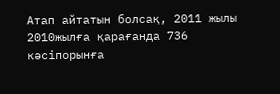Атап айтатын болсақ, 2011 жылы 2010жылға қарағанда 736 кәсіпорынға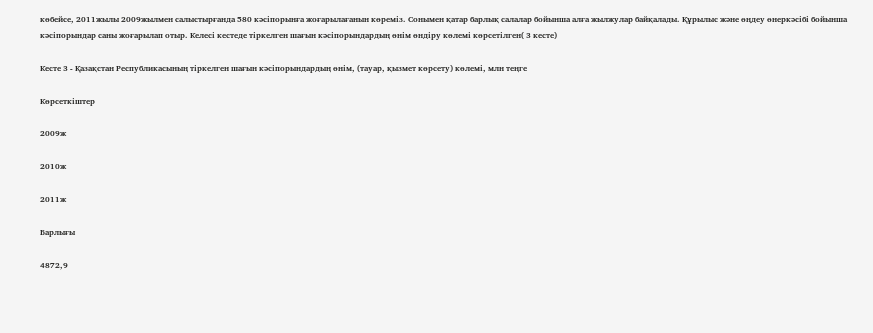көбейсе, 2011жылы 2009жылмен салыстырғанда 580 кәсіпорынға жоғарылағанын көреміз. Сонымен қатар барлық салалар бойынша алға жылжулар байқалады. Құрылыс және өңдеу өнеркәсібі бойынша кәсіпорындар саны жоғарылап отыр. Келесі кестеде тіркелген шағын кәсіпорындардың өнім өндіру көлемі көрсетілген( 3 кесте)

Кесте 3 - Қазақстан Республикасының тіркелген шағын кәсіпорындардың өнім, (тауар, қызмет көрсету) көлемі, млн теңге

Көрсеткіштер

2009ж

2010ж

2011ж

Барлығы

4872,9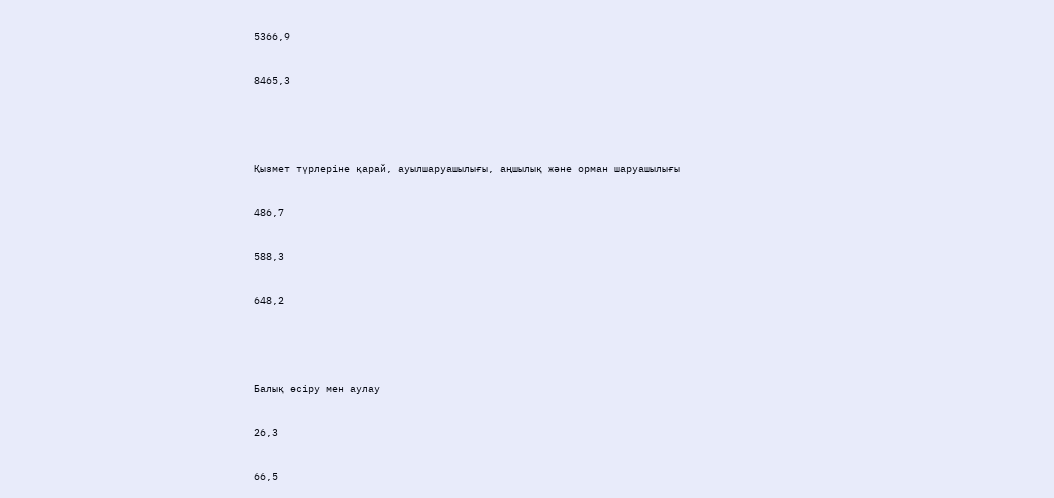5366,9

8465,3



Қызмет түрлеріне қарай, ауылшаруашылығы, аңшылық және орман шаруашылығы

486,7

588,3

648,2



Балық өсіру мен аулау

26,3

66,5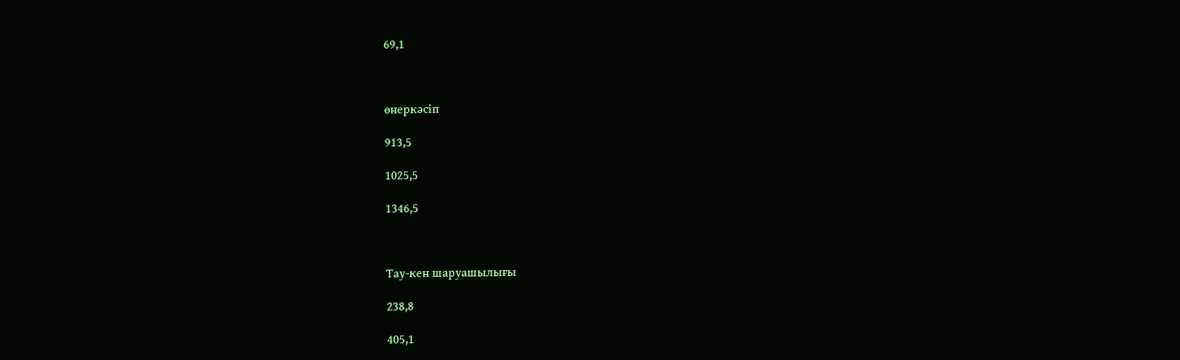69,1



өнеркәсіп

913,5

1025,5

1346,5



Тау-кен шаруашылығы

238,8

405,1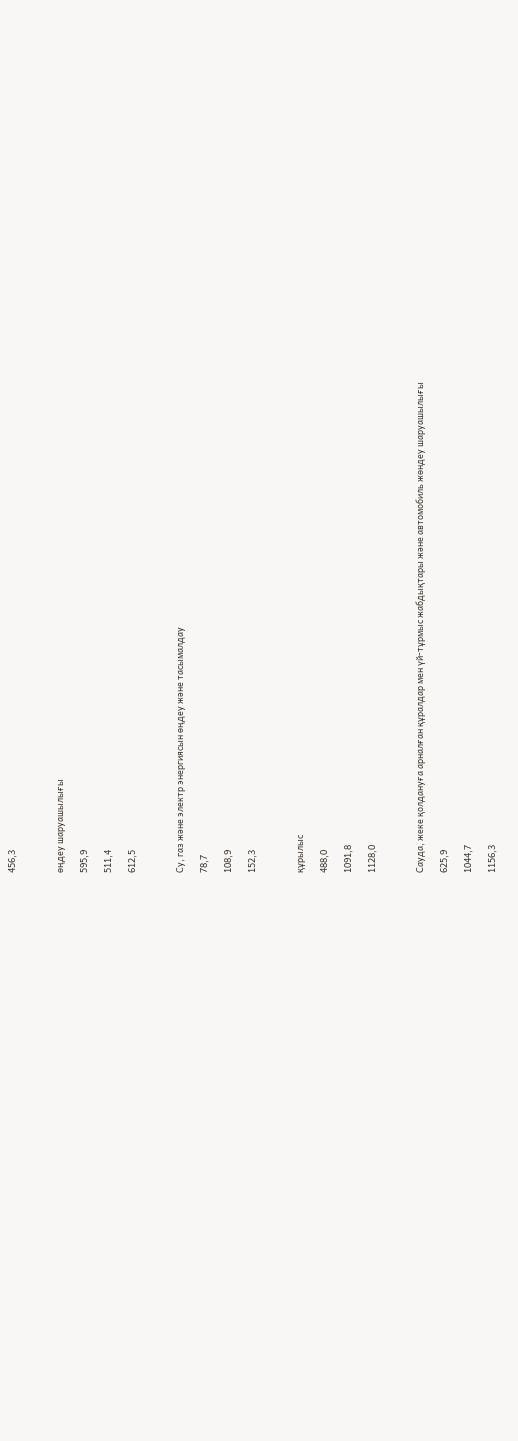456,3



өңдеу шаруашылығы

595,9

511,4

612,5



Су, газ және электр энергиясын өңдеу және тасымалдау

78,7

108,9

152,3



құрылыс

488,0

1091,8

1128,0



Сауда, жеке қолдануға арналған құралдар мен үй-тұрмыс жабдықтары және автомобиль жөндеу шаруашылығы

625,9

1044,7

1156,3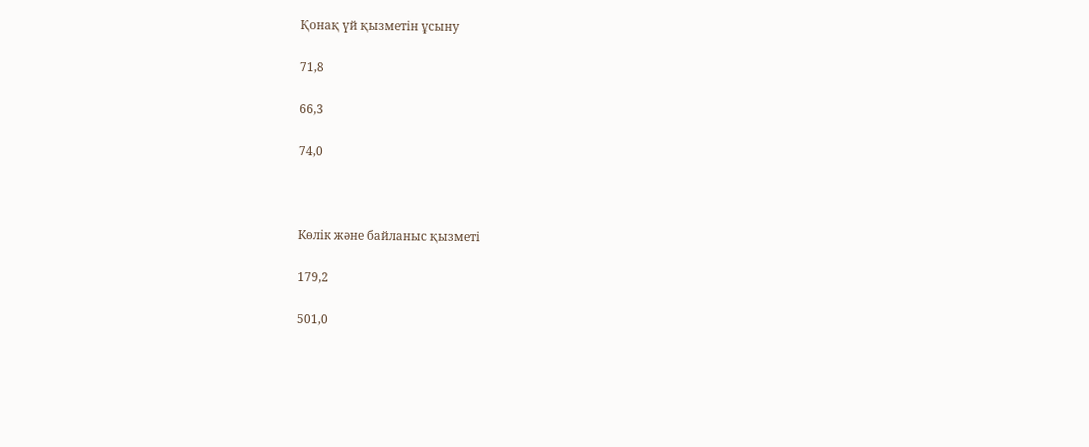Қонақ үй қызметін ұсыну

71,8

66,3

74,0



Көлік және байланыс қызметі

179,2

501,0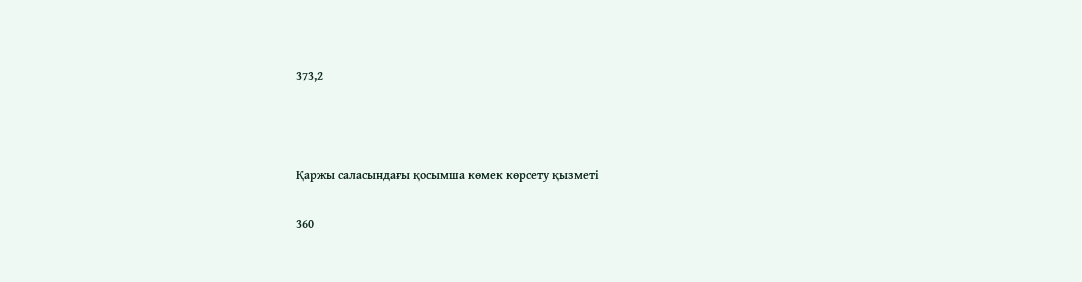373,2



Қаржы саласындағы қосымша көмек көрсету қызметі

360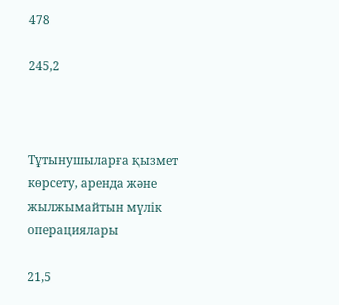478

245,2



Тұтынушыларға қызмет көрсету, аренда және жылжымайтын мүлік операциялары

21,5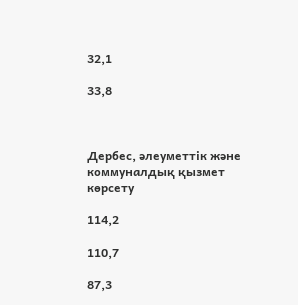32,1

33,8



Дербес, әлеуметтік және коммуналдық қызмет көрсету

114,2

110,7

87,3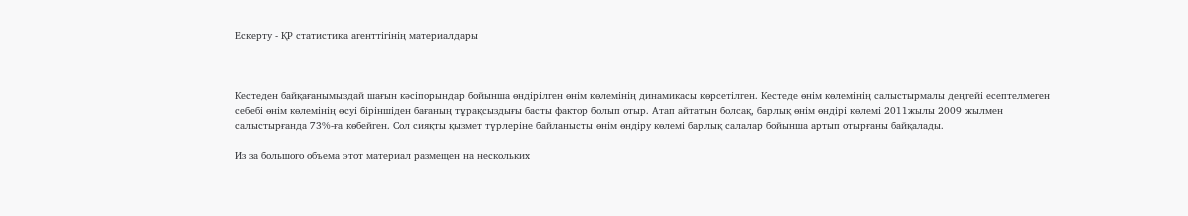Ескерту - ҚР статистика агенттігінің материалдары



Кестеден байқағанымыздай шағын кәсіпорындар бойынша өндірілген өнім көлемінің динамикасы көрсетілген. Кестеде өнім көлемінің салыстырмалы деңгейі есептелмеген себебі өнім көлемінің өсуі біріншіден бағаның тұрақсыздығы басты фактор болып отыр. Атап айтатын болсақ, барлық өнім өндірі көлемі 2011жылы 2009 жылмен салыстырғанда 73%-ға көбейген. Сол сияқты қызмет түрлеріне байланысты өнім өндіру көлемі барлық салалар бойынша артып отырғаны байқалады.

Из за большого объема этот материал размещен на нескольких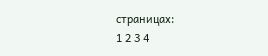страницах:
1 2 3 4